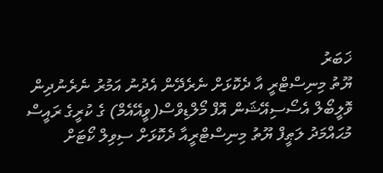ޚަބަރު
ޔޫތު މިނިސްޓްރީ އާ ދެކޮޅަށް ނެރެދޭން އެދުނު އަމުރު ނެރެނުދިން
ވޮލީބޯލް އެސޯސިއޭޝަން އޮފް މޯލްޑިވްސް(ވީއޭއެމް) ގެ ކުރީގެ ރައީސް މުޙައްމަދު ލަޠީފް ޔޫތު މިނިސްޓްރީއާ ދެކޮޅަށް ސިވިލް ކޯޓަށް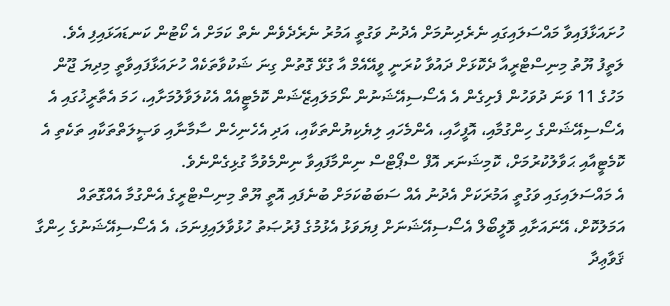ހުށައަޅާފައިވާ މައްސަލައިގައި ނެރެދިނުމަށް އެދުނު ވަގުތީ އަމުރު ނެރެދެވެން ނެތް ކަމަށް އެ ކޯޓުން ކަނޑައަޅައިފި އެވެ.
ލަތީފު ޔޫތު މިނިސްޓްރީއާ ދެކޮޅަށް ދައުވާ ކުރަނީ ވީއޭއެމް އާ ގުޅޭ ގޮތުން ގިނަ ޝަކުވާތަކެއް ހުށައަޅާފައިވާތީ މިދިޔަ ޖޫން މަހުގެ 11 ވަނަ ދުވަހުން ފެށިގެން އެ އެސޯސިއޭޝަނުން ނޯމަލައިޒޭޝަން ކޮމެޓީއެއް އެކުލަވާލުމަށާއި، ހަމަ އެތާރީޚުގައި އެ އެސޯސިއޭޝަންގެ ހިންގުމާއި، އޮފީހާއި، އެންމެހައި ލިޔެކިޔުންތަކާއި، އަދި އެހެނިހެން ސާމާނާއި ވަޞީލަތްތަކާއި ތަކެތި އެ ކޮމެޓީއާއި ޙަވާލުކުރުމަށް، ކޮމިޝަނަރ އޮފް ސްޕޯޓްސް ނިންމާފައިވާ ނިންމެވުމާ ގުޅިގެންނެވެ.
އެ މައްސަލައިގައި ވަގުތީ އަމުރަކަށް އެދުނު އެއް ސަބަބުކަމަށް ބުނެފައި އޮތީ ޔޫތް މިނިސްޓްރީގެ އެންގުމާ އެއްގޮތައް އަމަލުކޮށް، އޭނައަށާއި ވޮލީބޯލް އެސޯސިއޭޝަނަށް ފިޔަވަޅު އެޅުމުގެ ފުރުޞަތު ހުޅުވާލައިފިނަމަ، އެ އެސޯސިއޭޝަނުގެ ހިންގާ ޤަވާޢިދާ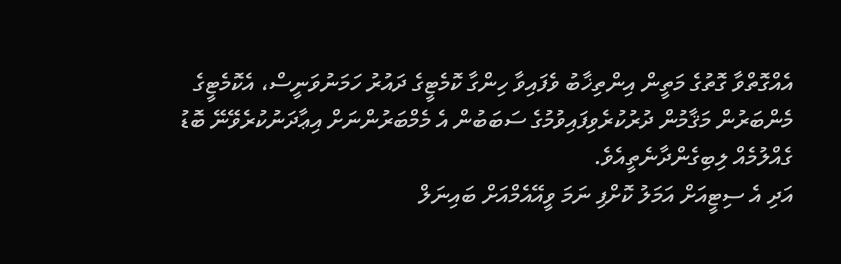އެއްގޮތްވާ ގޮތުގެ މަތީން އިންތިޚާބު ވެފައިވާ ހިންގާ ކޮމެޓީގެ ދައުރު ހަމަނުވަނީސް، އެކޮމެޓީގެ މެންބަރުން މަޤާމުން ދުރުކުރެވިފައިވުމުގެ ސަބަބުން އެ މެމްބަރުންނަށް އިޢާދަނުކުރެވޭނޭ ބޮޑު ގެއްލުމެއް ލިބިގެންދާނެތީއެވެ.
އަދި އެ ސިޓީއަށް އަމަލު ކޮށްފި ނަމަ ވީއޭއެމްއަށް ބައިނަލް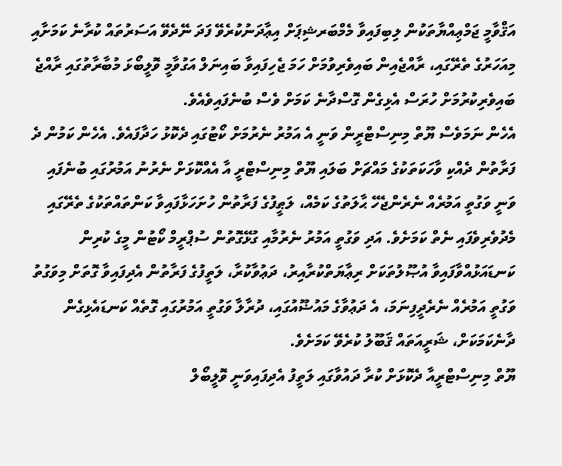އަޤްވާމީ ޖަމްޢިއްޔާތަކުން ލިބިފައިވާ މެމްބަރޝިޕަށް އިޢާދަނުކުރެވޭ ފަދަ ނޭދެވޭ އަސަރުތައް ކުރާނެ ކަމަށާއި މިއަހަރުގެ ތެރޭގައި، ރާއްޖެއިން ބައިވެރިވުމަށް ހަމަ ޖެހިފައިވާ ބައިނަލް އަގުވާމީ ވޮލީބޯޅަ މުބާރާތުގައި ރާއްޖެ ބައިވެރިކުރުމަށް ހުރަސް އެޅިގެން ގޮސްދާނެ ކަމަށް ވެސް ބުނެފައިވެއެވެ.
އެހެން ނަމަވެސް ޔޫތް މިނިސްޓްރީން ވަނީ އެ އަމުރު ނެރުމަށް ކޯޓުގައި ދެކޮޅު ހަދާފައެވެ. އެހެން ކަމުން ދެ ފަރާތުން ދެއްކި ވާހަކަތަކުގެ މައްޗަށް ބަލައި ޔޫތް މިނިސްޓްރީ އާ އެއްކޮޅަށް ނެރުނު އަމުރުގައި ބުނެފައި ވަނީ ވަގުތީ އަމުރެއް ނެރެންޖެހޭ ޙާލަތުގެ ކަމެއް، ލަޠީފުގެ ފަރާތުން ހުށަހަޅާފައިވާ ކަންތައްތަކުގެ ތެރޭގައި މެދުވެރިވެފައި ނެތް ކަމަށެވެ. އަދި ވަގުތީ އަމުރު ނެރުމާއި ގުޅޭގޮތުން ސުޕްރީމް ކޯޓުން މީގެ ކުރިން ކަނޑައަޅުއްވާފައިވާ އުޞޫލުތަކަށް ރިޢާޔަތްކުރާއިރު، ދަޢުވާކުރާ، ލަތީފުގެ ފަރާތުން އެދިފައިވާ ގޮތަށް މިވަގުތު ވަގުތީ އަމުރެއް ނެރެދީފިނަމަ، އެ ދަޢުވާގެ މައުޟޫއުގައި، ދުރާލާ ވަގުތީ އަމުރުގައި ގޮތެއް ކަނޑައެޅިގެން ދާނެކަމަކަށް، ޝަރީއަތައް ޤަބޫލު ކުރެވޭ ކަމަށެވެ.
ޔޫތް މިނިސްޓްރީއާ ދެކޮޅަށް ކުރާ ދައުވާގައި ލަތީފު އެދިފައިވަނީ ވޮލީބޯލް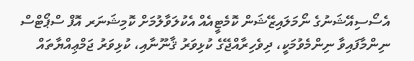އެސޯސިއޭޝަނުގެ ނޯމަލައިޒޭޝަން ކޮމެޓީއެއް އެކުލަވާލުމަށް ކޮމިޝަނަރ އޮފް ސްޕޯޓްސް ނިންމާފައިވާ ނިންމެވުމަކީ، ދިވެހިރާއްޖޭގެ ކުޅިވަރު ޤާނޫނާއި، ކުޅިވަރު ޖަމްޢިއްޔާތައް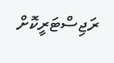ރަޖިސްޓަރީކޮށް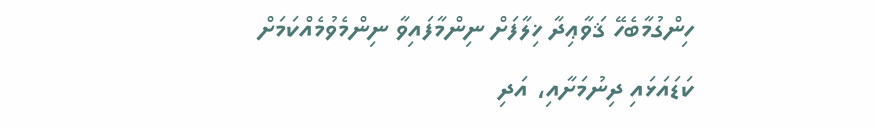ހިންގުމާބެހޭ ޤަވާޢިދާ ޚިލާފަށް ނިންމާފައިވާ ނިންމެވުމެއްކަމަށް ކަޑައަޅައި ދިނުމަށާއި، އަދި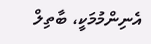އެނިންމުމަކީ، ބާތިލް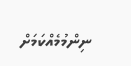ނިންމުމެއްކަމަށް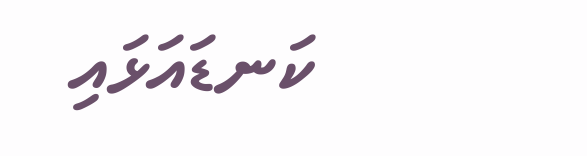ކަނޑައަޅައި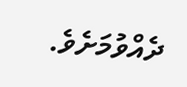ދެއްވުމަށެވެ.